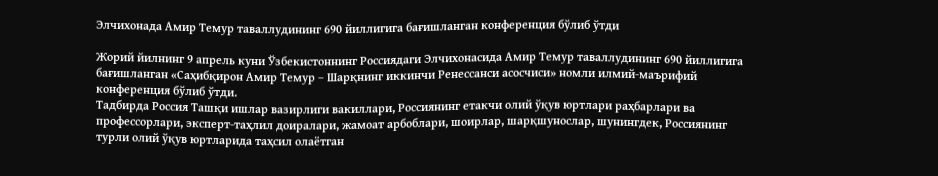Элчихонада Амир Темур таваллудининг 690 йиллигига бағишланган конференция бўлиб ўтди

Жорий йилнинг 9 апрель куни Ўзбекистоннинг Россиядаги Элчихонасида Амир Темур таваллудининг 690 йиллигига бағишланган «Саҳибқирон Амир Темур – Шарқнинг иккинчи Ренессанси асосчиси» номли илмий-маърифий конференция бўлиб ўтди.
Тадбирда Россия Ташқи ишлар вазирлиги вакиллари, Россиянинг етакчи олий ўқув юртлари раҳбарлари ва профессорлари, эксперт-таҳлил доиралари, жамоат арбоблари, шоирлар, шарқшунослар, шунингдек, Россиянинг турли олий ўқув юртларида таҳсил олаётган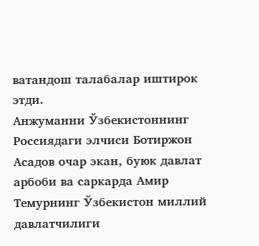ватандош талабалар иштирок этди.
Анжуманни Ўзбекистоннинг Россиядаги элчиси Ботиржон Асадов очар экан, буюк давлат арбоби ва саркарда Амир Темурнинг Ўзбекистон миллий давлатчилиги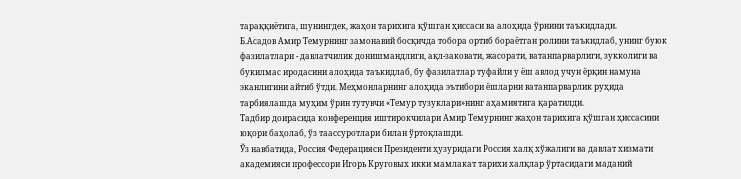тараққиётига, шунингдек, жаҳон тарихига қўшган ҳиссаси ва алоҳида ўрнини таъкидлади.
Б.Асадов Амир Темурнинг замонавий босқичда тобора ортиб бораётган ролини таъкидлаб, унинг буюк фазилатлари - давлатчилик донишмандлиги, ақл-заковати, жасорати, ватанпарварлиги, зукколиги ва букилмас иродасини алоҳида таъкидлаб, бу фазилатлар туфайли у ёш авлод учун ёрқин намуна эканлигини айтиб ўтди. Меҳмонларнинг алоҳида эътибори ёшларни ватанпарварлик руҳида тарбиялашда муҳим ўрин тутувчи «Темур тузуклари»нинг аҳамиятига қаратилди.
Тадбир доирасида конференция иштирокчилари Амир Темурнинг жаҳон тарихига қўшган ҳиссасини юқори баҳолаб, ўз таассуротлари билан ўртоқлашди.
Ўз навбатида, Россия Федерацияси Президенти ҳузуридаги Россия халқ хўжалиги ва давлат хизмати академияси профессори Игорь Круговых икки мамлакат тарихи халқлар ўртасидаги маданий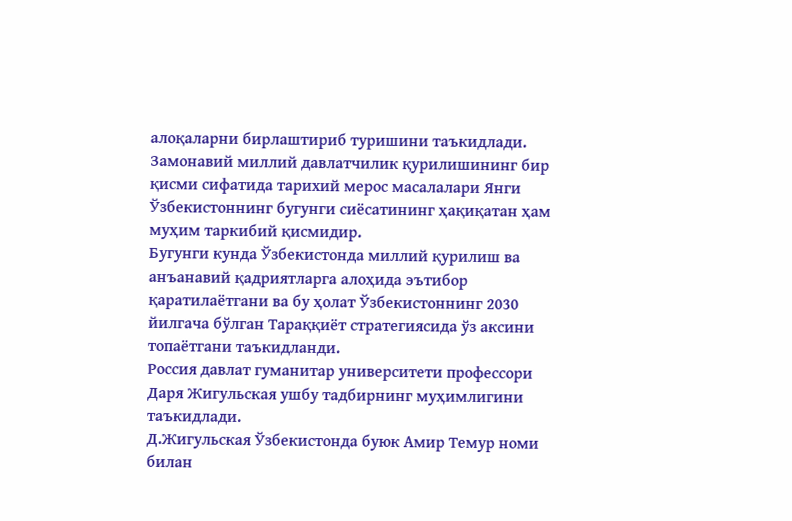алоқаларни бирлаштириб туришини таъкидлади. Замонавий миллий давлатчилик қурилишининг бир қисми сифатида тарихий мерос масалалари Янги Ўзбекистоннинг бугунги сиёсатининг ҳақиқатан ҳам муҳим таркибий қисмидир.
Бугунги кунда Ўзбекистонда миллий қурилиш ва анъанавий қадриятларга алоҳида эътибор қаратилаётгани ва бу ҳолат Ўзбекистоннинг 2030 йилгача бўлган Тараққиёт стратегиясида ўз аксини топаётгани таъкидланди.
Россия давлат гуманитар университети профессори Даря Жигульская ушбу тадбирнинг муҳимлигини таъкидлади.
Д.Жигульская Ўзбекистонда буюк Амир Темур номи билан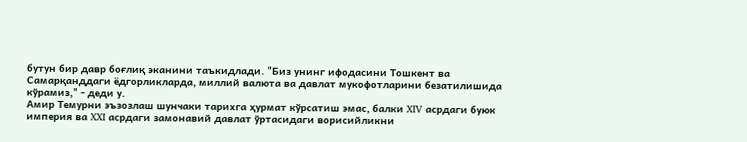бутун бир давр боғлиқ эканини таъкидлади. "Биз унинг ифодасини Тошкент ва Самарқанддаги ёдгорликларда, миллий валюта ва давлат мукофотларини безатилишида кўрамиз," - деди у.
Амир Темурни эъзозлаш шунчаки тарихга ҳурмат кўрсатиш эмас, балки XIV асрдаги буюк империя ва XXI асрдаги замонавий давлат ўртасидаги ворисийликни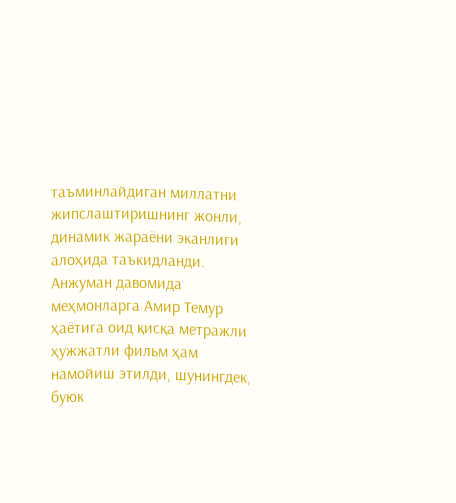таъминлайдиган миллатни жипслаштиришнинг жонли, динамик жараёни эканлиги алоҳида таъкидланди.
Анжуман давомида меҳмонларга Амир Темур ҳаётига оид қисқа метражли ҳужжатли фильм ҳам намойиш этилди, шунингдек, буюк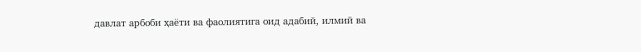давлат арбоби ҳаёти ва фаолиятига оид адабий, илмий ва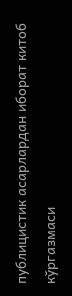публицистик асарлардан иборат китоб кўргазмаси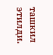ташкил этилди.